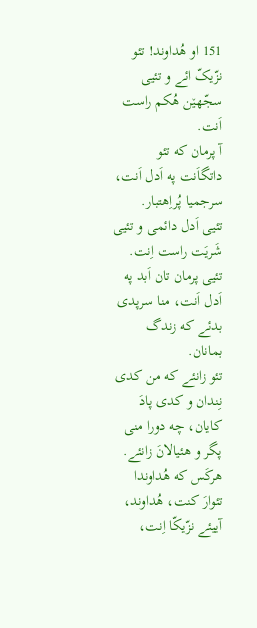151 او هُداوند! تئو نزّیکّ ائے و تئیی سجّهێن هُکم راست اَنت.
آ پرمان که تئو داتگاَنت په اَدل اَنت، سرجمیا پُراِهتبار.
تئیی اَدل دائمی و تئیی شَریَت راست اِنت.
تئیی پرمان تان اَبد په اَدل اَنت، منا سرپدی بدئے که زندگ بمانان.
تئو زانئے که من کدی نِندان و کدی پادَ کایان، چه دورا منی پگر و هئیالانَ زانئے.
هرکَس که هُداوندا تئوارَ کنت، هُداوند، آییئے نزّیکّا اِنت،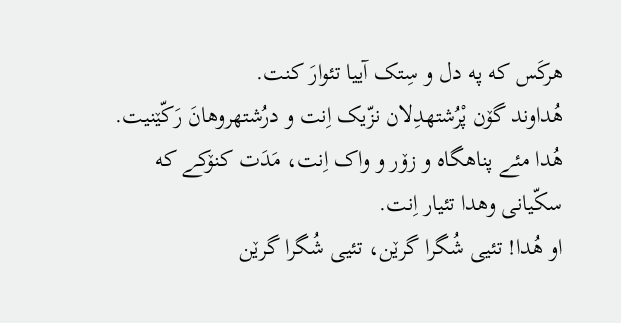هرکَس که په دل و سِتک آییا تئوارَ کنت.
هُداوند گۆن پْرُشتهدِلان نزّیک اِنت و درُشتهروهانَ رَکّێنیت.
هُدا مئے پناهگاه و زۆر و واک اِنت، مَدَت کنۆکے که سکّیانی وهدا تئیار اِنت.
او هُدا! تئیی شُگرا گرێن، تئیی شُگرا گرێن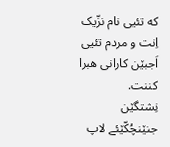که تئیی نام نزّیک اِنت و مردم تئیی اَجبێن کارانی هبرا کننت.
نِشتگێن جنێنچُکّێئے لاپ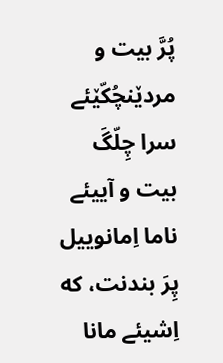پُرَّ بیت و مردێنچُکّێئے سرا چِلّگَ بیت و آییئے ناما اِمانوییل پِرَ بندنت، که اِشیئے مانا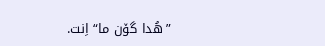”هُدا گۆن ما“ اِنت.